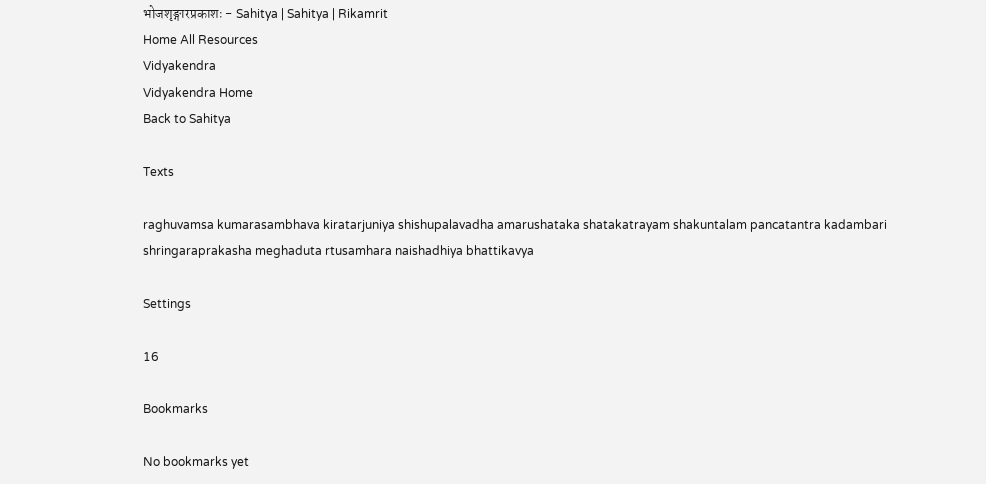भोजशृङ्गारप्रकाशः - Sahitya | Sahitya | Rikamrit
Home All Resources
Vidyakendra
Vidyakendra Home
Back to Sahitya

Texts

raghuvamsa kumarasambhava kiratarjuniya shishupalavadha amarushataka shatakatrayam shakuntalam pancatantra kadambari shringaraprakasha meghaduta rtusamhara naishadhiya bhattikavya

Settings

16

Bookmarks

No bookmarks yet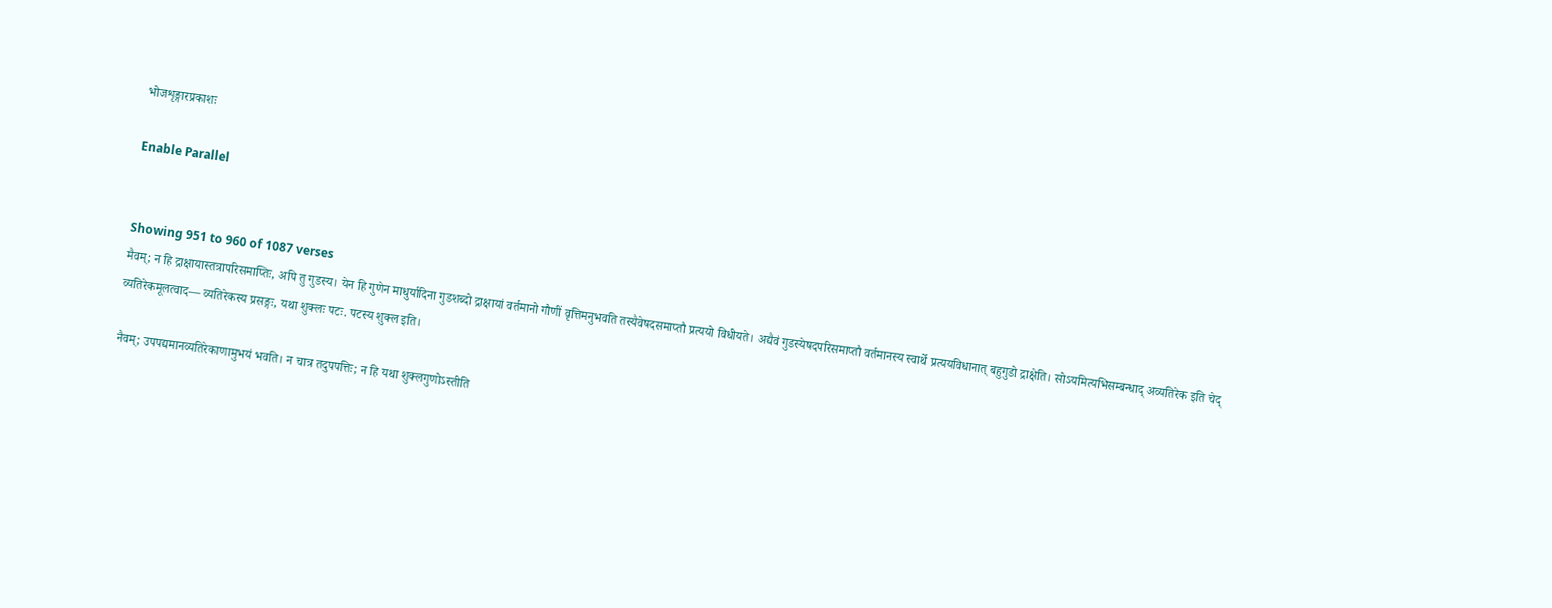भोजशृङ्गारप्रकाशः

Enable Parallel


Showing 951 to 960 of 1087 verses
मैवम्; न हि द्राक्षायास्तत्रापरिसमाप्‍तिः, अपि तु गुडस्य। येन हि गुणेन माधुर्यादिना गुडशब्दो द्राक्षायां वर्तमानो गौणीं वृत्तिमनुभवति तस्यैवेषदसमाप्‍तौ प्रत्ययो विधीयते। अद्यैवं गुडस्येषदपरिसमाप्‍तौ वर्तमानस्य स्वार्थे प्रत्ययविधानात् बहुगुडो द्राक्षेति। सोऽयमित्यभिसम्बन्धाद् अव्यतिरेक इति चेद् व्यतिरेकमूलत्वाद— व्यतिरेकस्य प्रसङ्गः, यथा शुक्लः पटः. पटस्य शुक्ल इति।

नैवम्; उपपद्यमानव्यतिरेकाणामुभयं भवति। न चात्र तदुपपत्तिः; न हि यथा शुक्लगुणोऽस्तीति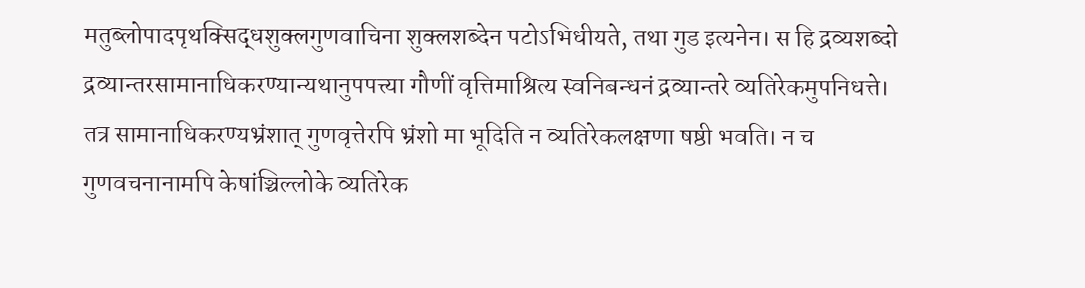मतुब्लोपादपृथक्सिद्धशुक्लगुणवाचिना शुक्लशब्देन पटोऽभिधीयते, तथा गुड इत्यनेन। स हि द्रव्यशब्दो द्रव्यान्तरसामानाधिकरण्यान्यथानुपपत्त्या गौणीं वृत्तिमाश्रित्य स्वनिबन्धनं द्रव्यान्तरे व्यतिरेकमुपनिधत्ते। तत्र सामानाधिकरण्यभ्रंशात् गुणवृत्तेरपि भ्रंशो मा भूदिति न व्यतिरेकलक्षणा षष्ठी भवति। न च गुणवचनानामपि केषांञ्चिल्लोके व्यतिरेक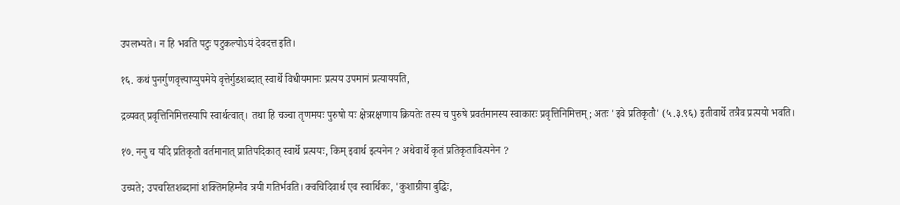उपलभ्यते। न हि भवति पटुः पटुकल्पोऽयं देवदत्त इति।

१६. कथं पुनर्गुणवृत्त्याप्युपमेये वृत्तेर्गुडशब्दात् स्वार्थे विधीयमानः प्रत्यय उपमानं प्रत्याययति,

द्रव्यवत् प्रवृत्तिनिमित्तस्यापि स्वार्थत्वात्। तथा हि चञ्चा तृणमयः पुरुषो यः क्षेत्ररक्षणाय क्रियतेः तस्य च पुरुषे प्रवर्तमानस्य स्वाकारः प्रवृत्तिनिमित्तम्; अतः 'इवे प्रतिकृतौ' (५.३.९६) इतीवार्थे तत्रैव प्रत्ययो भवति।

१७. ननु च यदि प्रतिकृतौ वर्तमानात् प्रातिपदिकात् स्वार्थे प्रत्ययः, किम् इवार्थ इत्यनेन ? अथेवार्थे कृतं प्रतिकृतावित्यनेन ?

उच्यते; उपचरितशब्दानां शक्तिमहिम्‍नैव त्रयी गतिर्भवति। क्‍वचिदिवार्थ एव स्वार्थिकः, 'कुशाग्रीया बुद्धिः,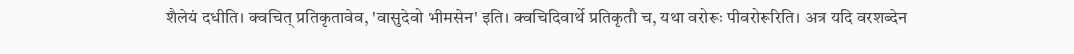शैलेयं दधीति। क्‍वचित् प्रतिकृतावेव, 'वासुदेवो भीमसेन' इति। क्‍वचिदिवार्थे प्रतिकृतौ च, यथा वरोरूः पीवरोरूरिति। अत्र यदि वरशब्देन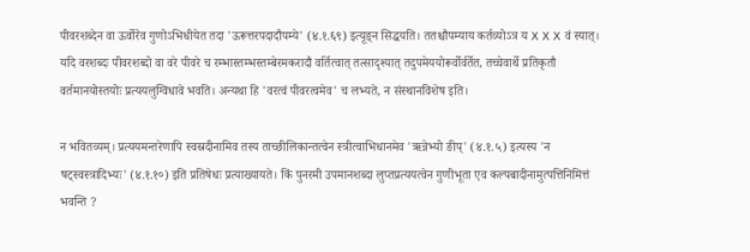पीवरशब्देन वा ऊर्वोरेव गुणोऽभिधीयेत तदा 'ऊरूत्तरपदादौपम्ये' (४.१.६९) इत्यूङ्न सिद्ध‍यति। ततश्चौपम्याय कर्तव्योऽत्र य X X X वं स्यात्। यदि वरशब्दः पीवरशब्दो वा वरे पीवरे च रम्भास्तम्भस्तम्बेरमकरादौ वर्तित्वात् तत्सादृश्‍यात् तदुपमेययोरूर्वोर्वर्तेत, तच्‍चेवार्थे प्रतिकृतौ वर्तमानयोस्तयोः प्रत्ययलुग्विधावे भवति। अन्यथा हि 'वरत्वं पीवरत्वमेव' च लभ्यते, न संस्थानविशेष इति।

न भवितव्यम्। प्रत्ययमन्तरेणापि स्वस्रदीनामिव तस्य ताच्छीलिकान्तत्वेन स्त्रीत्वाभिधानमेव 'ऋन्नेभ्यो ङीप्' (४.१.५) इत्यस्य 'न षट्स्वस्त्रादिभ्यः' (४.१.१०) इति प्रतिषेधः प्रत्याख्यायते। किं पुनरमी उपमानशब्दा लुप्‍तप्रत्ययत्वेन गुणीभूता एव कल्पबादीनामुत्पत्तिनिमित्तं भवन्ति ?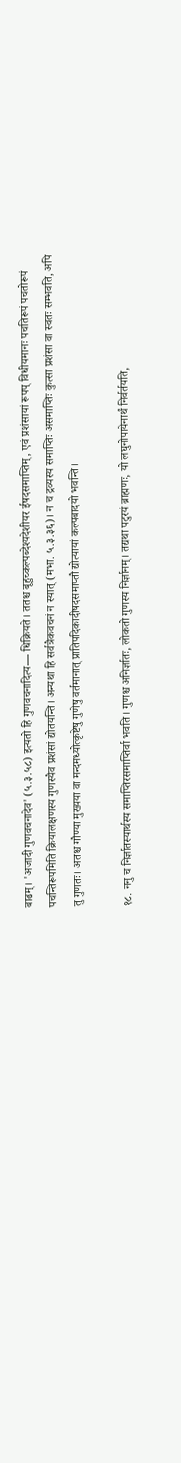बाढम्। 'अजादी गुणवचनादेव' (५.३.५८) इत्यतो हि गुणवचनादित्य— धिक्रियते। ततश्च बूहुच्कल्पब्देश्‍यदेशीयर ईषदसमाप्‍तिम्, एवं प्रशंसायां रूपप् विधीयमानः पचतिरूपं पचतोरूपं पचन्तिरूपमिति क्रियालक्षणस्य गुणस्यैव प्रशंसां द्योतयन्ति। अन्यथा हि सर्वत्रैकवचनं न स्यात् (मभा. ५.३.३६)। न च द्रव्यस्य समाप्‍तिः असमाप्‍तिः कुत्सा प्रशंसा वा स्वतः सम्भवति, अपि तु गुणतः। अतश्च गौण्या मुख्यया वा मन्दमध्योत्कृष्टेषु गुणेषु वर्तमानात् प्रातिपदिकादीषदसमाप्‍तौ द्योत्यायां कल्पबादयो भवन्ति।

१८. ननु च निर्ज्ञातस्यार्थस्य समाप्‍तिरसमाप्‍तिर्वा भवति। गुणश्च अनिर्ज्ञातः, लोकतो गुणस्य निर्ज्ञानम्। तद्यथा पटुरयं ब्राह्मणः, यो लघुनोपायेनार्थं निर्वर्तयति,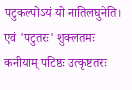पटुकल्पोऽयं यो नातिलघुनेति। एवं 'पटुतरः' शुक्लतमः कनीयाम् पटिष्ठः उत्कृष्टतरः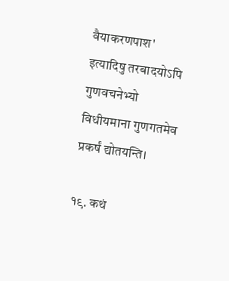वैयाकरणपाश' इत्यादिषु तरबादयोऽपि गुणवचनेभ्यो विधीयमाना गुणगतमेव प्रकर्षं द्योतयन्ति।

१९. कथं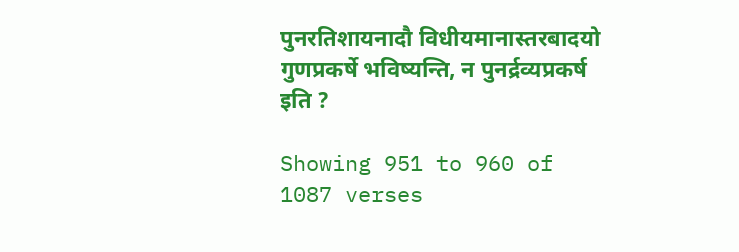पुनरतिशायनादौ विधीयमानास्तरबादयो गुणप्रकर्षे भविष्यन्ति, न पुनर्द्रव्यप्रकर्ष इति ?

Showing 951 to 960 of 1087 verses